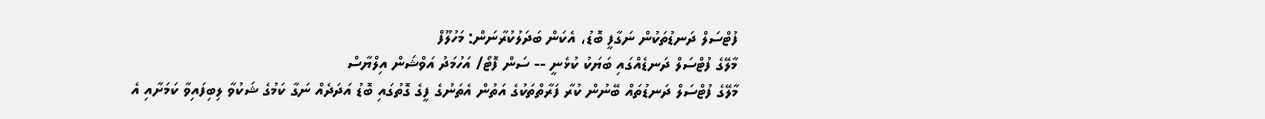ފުޓްސަލް ދަނޑުތަކުން ނަގާފީ ބޮޑު، އެކަން ބަދަލުކުރާނަން: މަހުލޫފް
މާލޭގެ ފުޓްސަލް ދަނޑެއްގައި ބަޔަކު ކުޅެނީ -- ސަން ފޮޓޯ/ އަހުމަދު އަވްޝަން އިލްޔާސް
މާލޭގެ ފުޓްސަލް ދަނޑުތައް ބޭނުން ކުރާ ފަރާތްތަކުގެ އަތުން އެތަނުގެ ފީގެ ގޮތުގައި ބޮޑު އަދަދެއް ނަގާ ކަމުގެ ޝަކުވާ ލިބިފައިވާ ކަމަށާއި އެ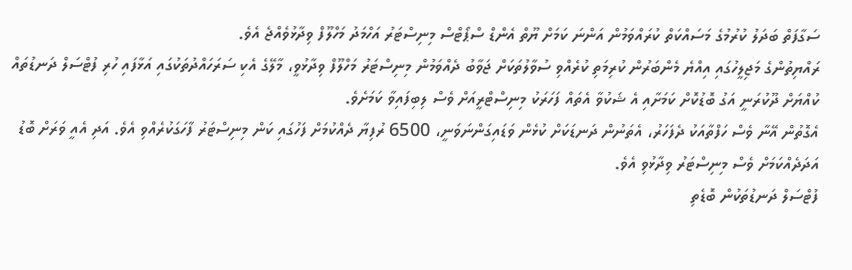ސަގާފަތް ބަދަލު ކުރުމުގެ މަސައްކަތް ކުރައްވަމުން އަންނަ ކަމަށް ޔޫތް އެންޑް ސްޕޯޓްސް މިނިސްޓަރު އަހްމަދު މަހްލޫފް ވިދާޅުވެއްޖެ އެވެ.
ރައްޔިތުންގެ މަޖިލީހުގައި އިއްޔެ މެންބަރުން ކުރިމަތި ކުރެއްވި ސުވާލުތަކަށް ޖަވާބު ދެއްވަމުން މިނިސްޓަރު މަހްލޫފް ވިދާޅުވީ، މާލޭގެ އެކި ސަރަހައްދުތަކުގައި އަޅާފައި ހުރި ފުޓްސަލް ދަނޑުތައް ކުއްޔަށް ދޫކުރަނީ އަގު ބޮޑުކޮށް ކަމަށާއި އެ ޝަކުވާ އެތައް ފަހަރަކު މިނިސްޓްރީއަށް ވެސް ލިބިފައިވާ ކަމަށެވެ.
އެގޮތުން އޭނާ ވެސް ހަފްތާއަކު ދެފަހަރު، އެތަނުން ދަނޑަކަށް ކުޅެން ވަޑައިގަންނަވަނީ، 6500 ރުފިޔާ ދެއްކުމަށް ފަހުގައި ކަން މިނިސްޓަރު ފާހަގަކުރެއްވި އެވެ. އަދި އެއީ ވަރަށް ބޮޑު އަދަދެއްކަމަށް ވެސް މިނިސްޓަރު ވިދާޅުވި އެވެ.
ފުޓްސަލް ދަނޑުތަކުން ބޮޑެތި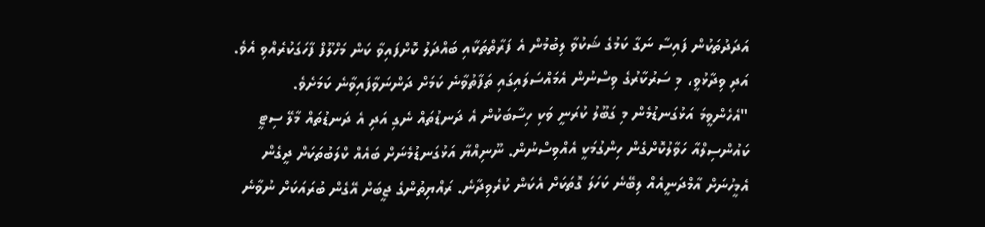އަދަދުތަކުން ފައިސާ ނަގާ ކަމުގެ ޝަކުވާ ލިބުމުން އެ ފަރާތްތަކާއި ބައްދަލު ކޮށްފައިވާ ކަން މަހްލޫފް ފާހަގަކުރެއްވި އެވެ. އަދި ވިދާޅުވީ، މި ސަރުކާރުގެ ވިސްނުން އެމައްސަލައިގައި ތަފާތުވާނެ ކަމަށް ދަންނަވާފައިވާނެ ކަމަށެވެ.
"އެހެންވީމަ އަޅުގަނޑުމެން މި ގަބޫލު ކުރަނީ ވަކި ހިސާބަކުން އެ ދަނޑުތައް ނެގި އަދި އެ ދަނޑުތައް މާލޭ ސިޓީ ކައުންސިލްއާ ހަވާލުކޮށްގެން ހިންގުމަކީ އެއްވިސްނުން. ނޫނިއްޔާ އަޅުގަނޑުމެނަށް ބައެއް ކްލަބުތަކަށް ދީގެން އެމީހުނަށް އާމްދަނީއެއް ލިބޭނެ ކަހަލަ ގޮތަކަށް އެކަން ކުރެވިދާނެ. ރައްޔިތުންގެ ޖީބަށް އޭގެން ބުރައަކަށް ނުވާނެ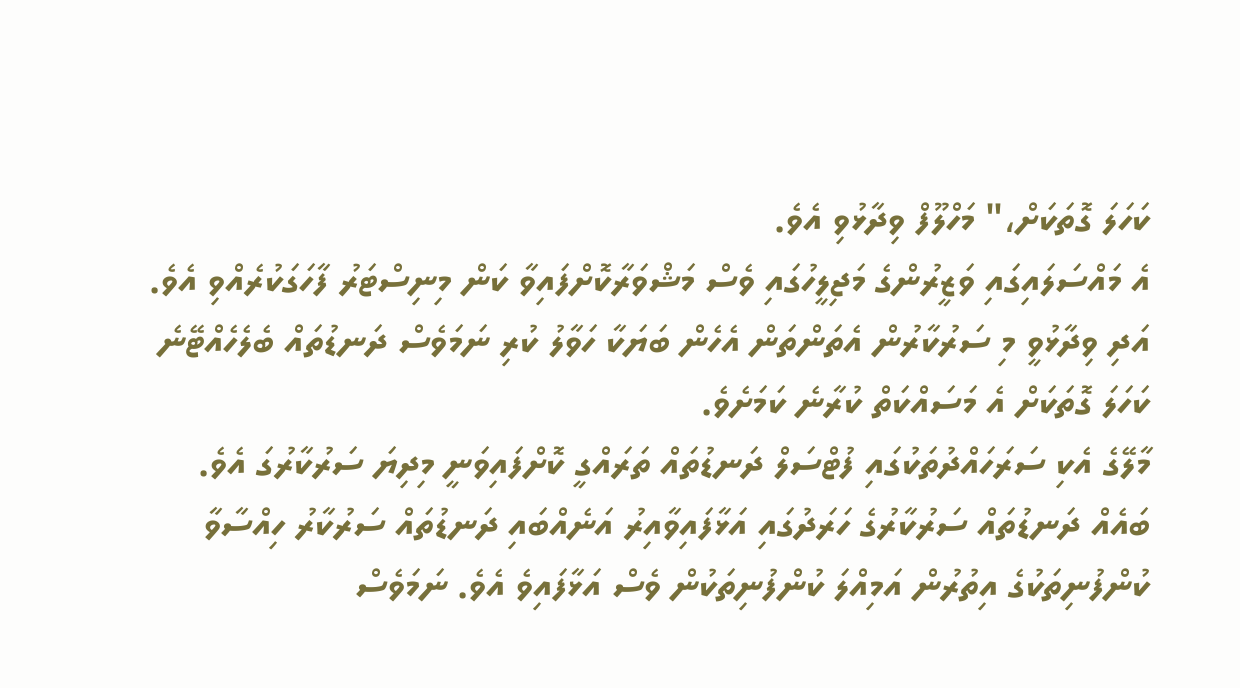ކަހަލަ ގޮތަކަށް،" މަހްލޫފް ވިދާޅުވި އެވެ.
އެ މައްސަލައިގައި ވަޒީރުންގެ މަޖިލީހުގައި ވެސް މަޝްވަރާކޮށްފައިވާ ކަން މިނިސްޓަރު ފާހަގަކުރެއްވި އެވެ. އަދި ވިދާޅުވީ މި ސަރުކާރުން އެތަންތަން އެހެން ބަޔަކާ ހަވާލު ކުރި ނަމަވެސް ދަނޑުތައް ބެލެހެއްޓޭނެ ކަހަލަ ގޮތަކަށް އެ މަސައްކަތް ކުރާނެ ކަމަށެވެ.
މާލޭގެ އެކި ސަރަހައްދުތަކުގައި ފުޓްސަލް ދަނޑުތައް ތަރައްގީ ކޮށްފައިވަނީ މިދިޔަ ސަރުކާރުގަ އެވެ. ބައެއް ދަނޑުތައް ސަރުކާރުގެ ހަރަދުގައި އަޅާފައިވާއިރު އަނެއްބައި ދަނޑުތައް ސަރުކާރު ހިއްސާވާ ކުންފުނިތަކުގެ އިތުރުން އަމިއްލަ ކުންފުނިތަކުން ވެސް އަޅާފައިވެ އެވެ. ނަމަވެސް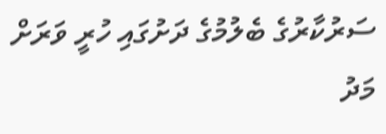ސަރުކާރުގެ ބެލުމުގެ ދަށުގައި ހުރީ ވަރަށް މަދު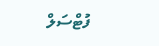ފުޓްސަލް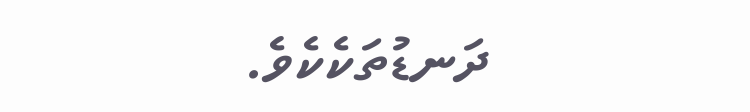ދަނޑުތަކެކެވެ.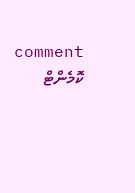comment ކޮމެންޓް